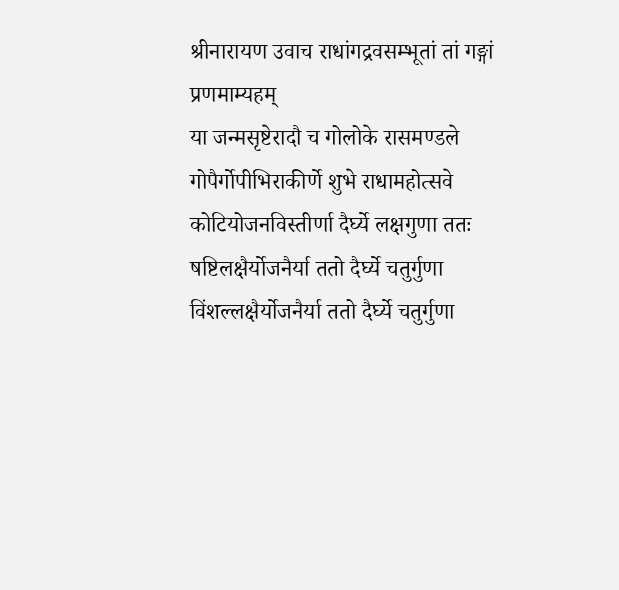श्रीनारायण उवाच राधांगद्रवसम्भूतां तां गङ्गां प्रणमाम्यहम्
या जन्मसृष्टेरादौ च गोलोके रासमण्डले
गोपैर्गोपीभिराकीर्णे शुभे राधामहोत्सवे
कोटियोजनविस्तीर्णा दैर्घ्ये लक्षगुणा ततः
षष्टिलक्षैर्योजनैर्या ततो दैर्घ्ये चतुर्गुणा
विंशल्लक्षैर्योजनैर्या ततो दैर्घ्ये चतुर्गुणा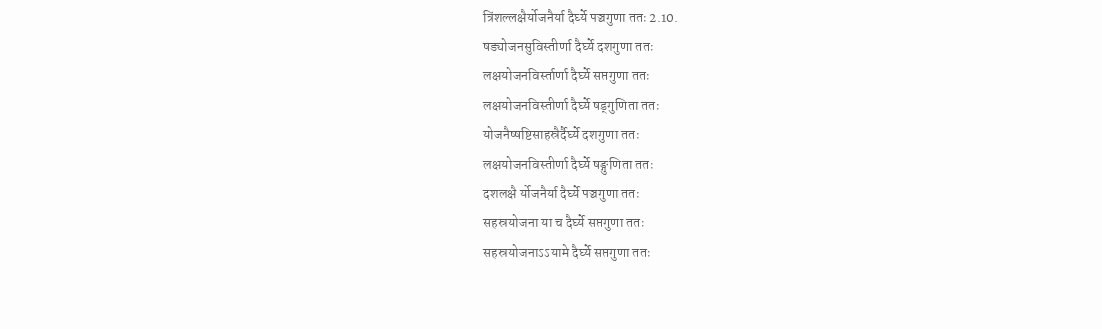त्रिंशल्लक्षैर्योजनैर्या दैर्घ्ये पञ्चगुणा ततः 2.10.
षड्योजनसुविस्तीर्णा दैर्घ्ये दशगुणा ततः
लक्षयोजनविर्स्तार्णा दैर्घ्ये सप्तगुणा ततः
लक्षयोजनविस्तीर्णा दैर्घ्ये षड्गुणिता ततः
योजनैष्षष्टिसाहस्रैर्दैर्घ्ये दशगुणा ततः
लक्षयोजनविस्तीर्णा दैर्घ्ये षङ्गुणिता ततः
दशलक्षै र्योजनैर्या दैर्घ्ये पञ्चगुणा ततः
सहस्रयोजना या च दैर्घ्ये सप्तगुणा ततः
सहस्रयोजनाऽऽयामे दैर्घ्ये सप्तगुणा ततः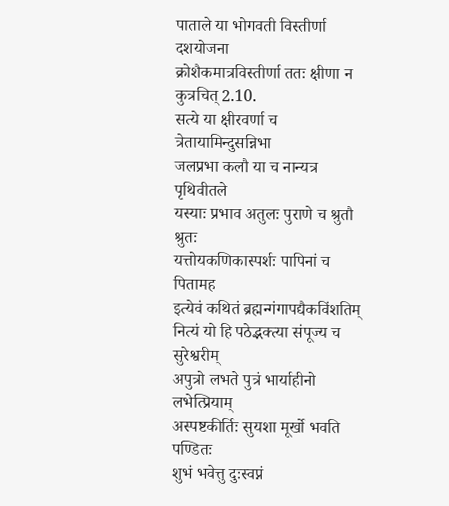पाताले या भोगवती विस्तीर्णा दशयोजना
क्रोशैकमात्रविस्तीर्णा ततः क्षीणा न कुत्रचित् 2.10.
सत्ये या क्षीरवर्णा च त्रेतायामिन्दुसन्निभा
जलप्रभा कलौ या च नान्यत्र पृथिवीतले
यस्याः प्रभाव अतुलः पुराणे च श्रुतौ श्रुतः
यत्तोयकणिकास्पर्शः पापिनां च पितामह
इत्येवं कथितं ब्रह्मन्गंगापद्यैकविंशतिम्
नित्यं यो हि पठेद्भक्त्या संपूज्य च सुरेश्वरीम्
अपुत्रो लभते पुत्रं भार्याहीनो लभेत्प्रियाम्
अस्पष्टकीर्तिः सुयशा मूर्खो भवति पण्डितः
शुभं भवेत्तु दुःस्वप्नं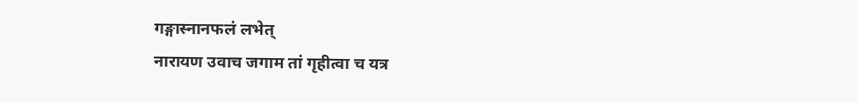गङ्गास्नानफलं लभेत्
नारायण उवाच जगाम तां गृहीत्वा च यत्र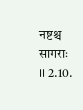नष्टश्च सागराः ।। 2.10.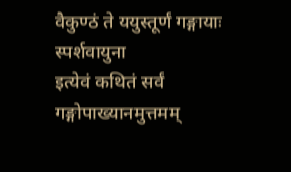वैकुण्ठं ते ययुस्तूर्णं गङ्गायाः स्पर्शवायुना
इत्येवं कथितं सर्वं गङ्गोपाख्यानमुत्तमम्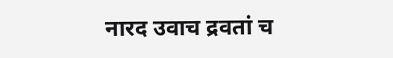नारद उवाच द्रवतां च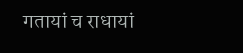गतायां च राधायां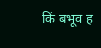किं बभूव ह